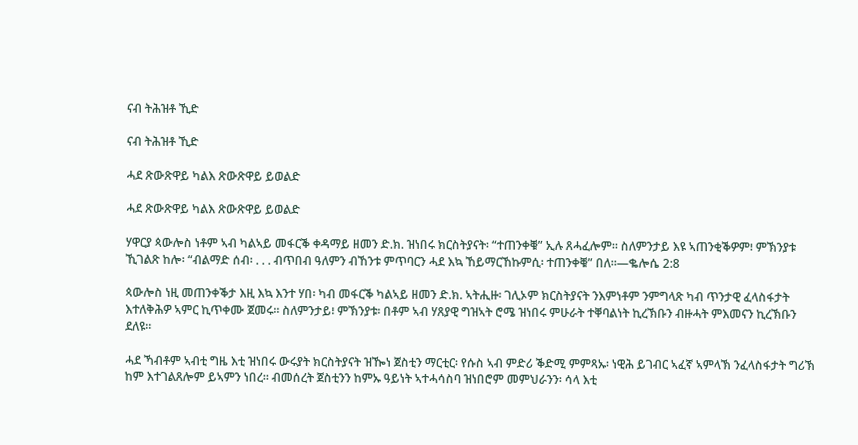ናብ ትሕዝቶ ኺድ

ናብ ትሕዝቶ ኺድ

ሓደ ጽውጽዋይ ካልእ ጽውጽዋይ ይወልድ

ሓደ ጽውጽዋይ ካልእ ጽውጽዋይ ይወልድ

ሃዋርያ ጳውሎስ ነቶም ኣብ ካልኣይ መፋርቕ ቀዳማይ ዘመን ድ.ክ. ዝነበሩ ክርስትያናት፡ “ተጠንቀቑ” ኢሉ ጸሓፈሎም። ስለምንታይ እዩ ኣጠንቂቕዎም፧ ምኽንያቱ ኺገልጽ ከሎ፡ “ብልማድ ሰብ፡ . . . ብጥበብ ዓለምን ብኸንቱ ምጥባርን ሓደ እኳ ኸይማርኸኩምሲ፡ ተጠንቀቑ” በለ።—ቈሎሴ 2:8

ጳውሎስ ነዚ መጠንቀቕታ እዚ እኳ እንተ ሃበ፡ ካብ መፋርቕ ካልኣይ ዘመን ድ.ክ. ኣትሒዙ፡ ገሊኦም ክርስትያናት ንእምነቶም ንምግላጽ ካብ ጥንታዊ ፈላስፋታት እተለቅሕዎ ኣምር ኪጥቀሙ ጀመሩ። ስለምንታይ፧ ምኽንያቱ፡ በቶም ኣብ ሃጸያዊ ግዝኣት ሮሜ ዝነበሩ ምሁራት ተቐባልነት ኪረኽቡን ብዙሓት ምእመናን ኪረኽቡን ደለዩ።

ሓደ ኻብቶም ኣብቲ ግዜ እቲ ዝነበሩ ውሩያት ክርስትያናት ዝዀነ ጀስቲን ማርቲር፡ የሱስ ኣብ ምድሪ ቕድሚ ምምጻኡ፡ ነዊሕ ይገብር ኣፈኛ ኣምላኽ ንፈላስፋታት ግሪኽ ከም እተገልጸሎም ይኣምን ነበረ። ብመሰረት ጀስቲንን ከምኡ ዓይነት ኣተሓሳስባ ዝነበሮም መምህራንን፡ ሳላ እቲ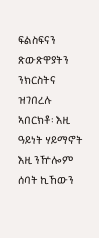ፍልስፍናን ጽውጽዋያትን ንክርስትና ዝገበረሉ ኣበርክቶ፡ እዚ ዓይነት ሃይማኖት እዚ ንዅሎም ሰባት ኪኸውን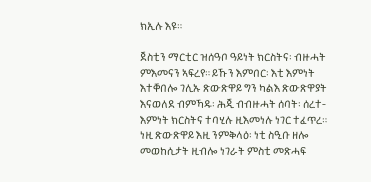ክኢሉ እዩ።

ጀስቲን ማርቲር ዝሰዓቦ ዓይነት ክርስትና፡ ብዙሓት ምእመናን ኣፍረየ። ይኹን እምበር፡ እቲ እምነት እተቐበሎ ገሊኡ ጽውጽዋይ ግን ካልእ ጽውጽዋያት እናወለደ ብምኻዱ፡ ሕጂ ብብዙሓት ሰባት፡ ሰረተ-እምነት ክርስትና ተባሂሉ ዚእመነሉ ነገር ተፈጥረ። ነዚ ጽውጽዋይ እዚ ንምቅላዕ፡ ነቲ ስዒቡ ዘሎ መወከሲታት ዚብሎ ነገራት ምስቲ መጽሓፍ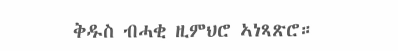ቅዱስ ብሓቂ ዚምህሮ ኣነጻጽሮ።